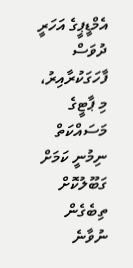އެމްޑީޕީގެ އަހަރީ ދުވަސް ފާހަގަކުރާއިރު، މި ޕާޓީގެ މަސައްކަތް ނިމުނީ ކަމަށް ގަބޫލުކޮށް ތިބެގެން ނުވާނެ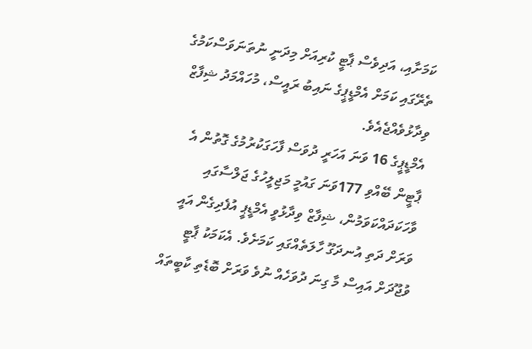ކަމަށާއި، އަދިވެސް ޕާޓީ ކުރިއަށް މިދަނީ ނުތަނަވަސްކަމުގެ ތެރޭގައި ކަމަށް އެމްޑީޕީގެ ނައިބު ރައީސް، މުހައްމަދު ޝިފާޒް ވިދާޅުވެއްޖެއެވެ.
އެމްޑީޕީގެ 16 ވަނަ އަހަރީ ދުވަސް ފާހަގަކުރުމުގެ ގޮތުން އެ ޕާޓީން ބޭއްވި 177ވަނަ ގައުމީ މަޖިލީހުގެ ޖަލްސާގައި ވާހަކަދައްކަވަމުން، ޝިފާޒް ވިދާޅުވީ އެމްޑީޕީ އުފެދިގެން އައީ ވަރަށް ދަތި އުނދަގޫ ހާލަތެއްގައި ކަމަށެވެ. އެކަމަކު ޕާޓީ ވުޖޫދަށް އައިސް މާ ގިނަ ދުވަހެއް ނުވެ ވަރަށް ބޮޑެތި ކާބީތައް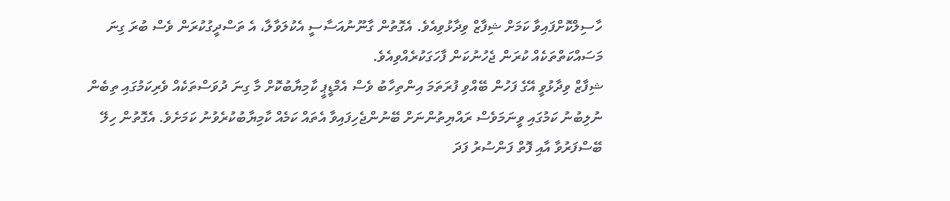ހާސިލްކޮށްފައިވާ ކަމަށް ޝިފާޒް ވިދާޅުވިއެވެ. އެގޮތުން ގާނޫނުއަސާސީ އެކުލަވާލާ، އެ ތަސްދީގުކުރަން ވެސް ބުރަ ގިނަ މަސައްކަތްތަކެއް ކުރަން ޖެހުނުކަން ފާހަގަކުރެއްވިއެވެ.
ޝިފާޒް ވިދާޅުވީ އޭގެ ފަހުން ބޭއްވި ފުރަތަމަ އިންތިހާބު ވެސް އެމްޑީޕީ ކާމިޔާބުކޮށް މާ ގިނަ ދުވަސްތަކެއް ވެރިކަމުގައި ތިބެން ނުލިބުނު ކަމުގައި ވީނަމަވެސް ރައްޔިތުންނަށް ބޭނުންޖެހިފައިވާ އެތައް ކަމެއް ކާމިޔާބުކުރެވުނު ކަމަށެވެ. އެގޮތުން ހިލޭ ބޭސްފަރުވާ އާއި ފޮތް ފަންސުރު ފަދަ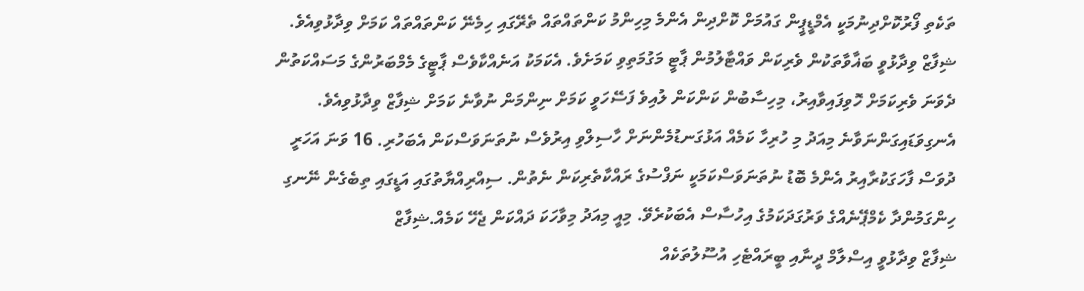ތަކެތި ފޯރުކޮށްދިނުމަކީ އެމްޑީޕީން ގައުމަށް ކޮށްދިން އެންމެ މިހިންމު ކަންތައްތައް ތެރޭގައި ހިމެނޭ ކަންތައްތައް ކަމަށް ވިދާޅުވިއެވެ.
ޝިފާޒް ވިދާޅުވީ ބަޣާވާތަކުން ވެރިކަން ވައްޓާލުމުން ޕާޓީ މަގުމަތިވި ކަމަށެވެ. އެކަމަކު އަނެއްކާވެސް ޕާޓީގެ މެމްބަރުންގެ މަސައްކަތުން ދެވަނަ ވެރިކަމަށް ހޮވިފައިވާއިރު، މިހިސާބުން ކަންކަން ލުއިވެ ފަސޭހަވީ ކަމަށް ނިންމަން ނުވާނެ ކަމަށް ޝިފާޒް ވިދާޅުވިއެވެ.
އެނގިވަޑައިގަންނަވާނެ މިއަދު މި ހުރިހާ ކަމެއް އަޅުގަނޑުމެންނަށް ހާސިލްވި އިރުވެސް ނުތަނަވަސްކަން އެބަހުރި. 16 ވަނަ އަހަރީ ދުވަސް ފާހަގަކުރާއިރު އެންމެ ބޮޑު ނުތަނަވަސްކަމަކީ ނަފްސުގެ ރައްކާތެރިކަން ނެތުން. ސިއްރިއްޔާތުގައި އަޑީގައި ތިބެގެން ނޭނގި ހިންގަމުންދާ ކެމްޕޭނެއްގެ ވަރުގަދަކަމުގެ އިހުސާސް އެބަކުރެވޭ. މިއީ މިއަދު މިވާހަކަ ދައްކަން ޖެހޭ ކަމެއް.ޝިފާޒް
ޝިފާޒް ވިދާޅުވީ އިސްލާމް ދީނާއި ބީރައްޓެހި އުސޫލުތަކެއް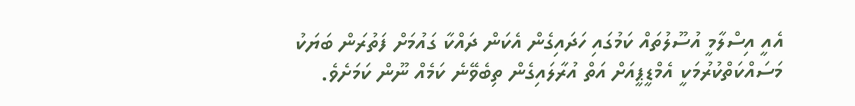އެއީ އިސްލާމީ އުސޫލުތައް ކަމުގައި ހަދައިގެން އެކަން ދައްކާ ގައުމަށް ފަތުރަން ބަޔަކު މަސައްކަތްކުރުމަކީ އެމްޑީޕީއަށް އަތް އުރާލައިގެން ތިބެވޭނެ ކަމެއް ނޫން ކަމަށެވެ.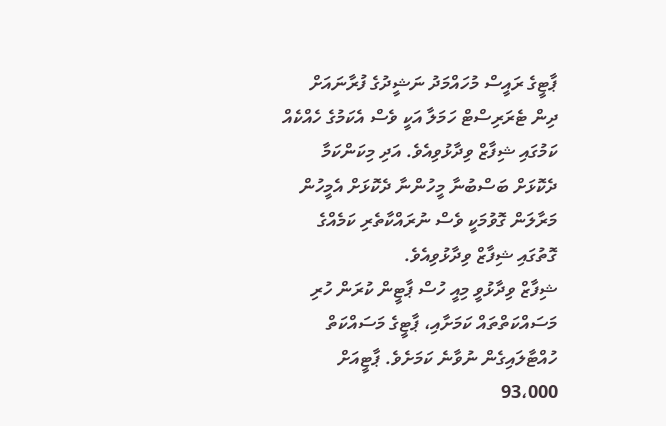ޕާޓީގެ ރައީސް މުހައްމަދު ނަޝީދުގެ ފުރާނައަށް ދިން ޓެރަރިސްޓް ހަމަލާ އަކީ ވެސް އެކަމުގެ ހެއްކެއް ކަމުގައި ޝިފާޒް ވިދާޅުވިއެވެ. އަދި މިކަންކަމާ ދެކޮޅަށް ބަސްބުނާ މީހުންނާ ދެކޮޅަށް އެމީހުން މަރާލަން ގޮވުމަކީ ވެސް ނުރައްކާތެރި ކަމެއްގެ ގޮތުގައި ޝިފާޒް ވިދާޅުވިއެވެ.
ޝިފާޒް ވިދާޅުވީ މިއީ ހުސް ޕާޓީން ކުރަން ހުރި މަސައްކަތްތައް ކަމަށާއި، ޕާޓީގެ މަސައްކަތް ހުއްޓާލައިގެން ނުވާނެ ކަމަށެވެ. ޕާޓީއަށް 93،000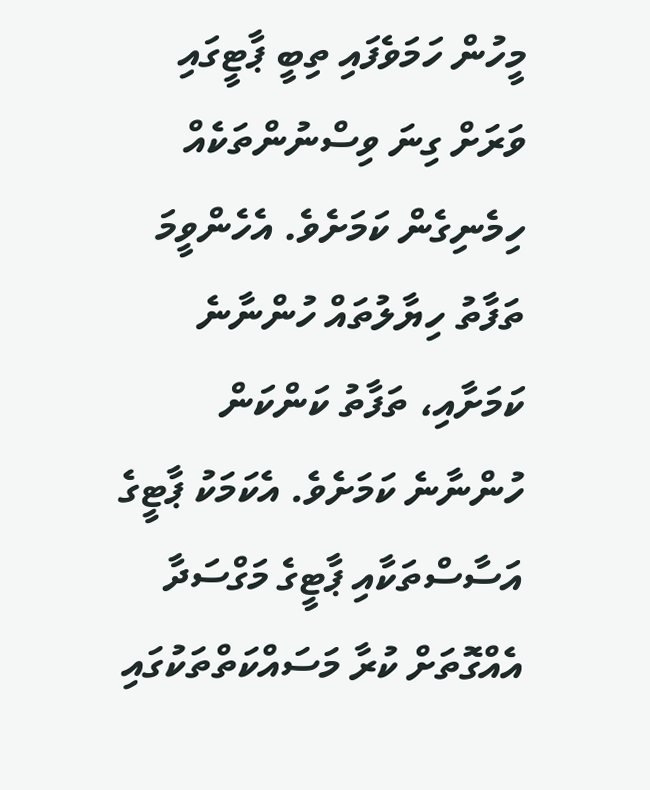މީހުން ހަމަވެފައި ތިބީ ޕާޓީގައި ވަރަށް ގިނަ ވިސްނުންތަކެއް ހިމެނިގެން ކަމަށެވެ. އެހެންވީމަ ތަފާތު ހިޔާލުތައް ހުންނާނެ ކަމަށާއި، ތަފާތު ކަންކަން ހުންނާނެ ކަމަށެވެ. އެކަމަކު ޕާޓީގެ އަސާސްތަކާއި ޕާޓީގެ މަގްސަދާ އެއްގޮތަށް ކުރާ މަސައްކަތްތަކުގައި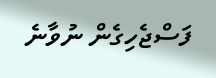ފަސްޖެހިގެން ނުވާނެ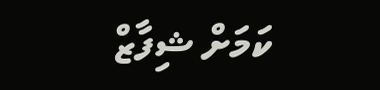ކަމަށް ޝިފާޒް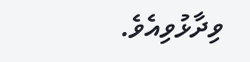ވިދާޅުވިއެވެ.